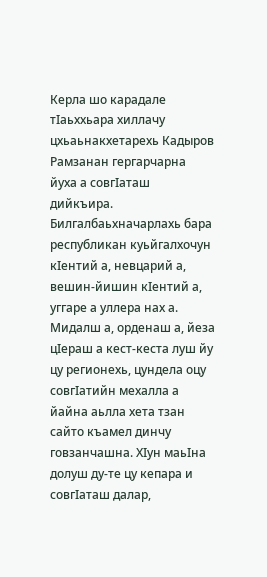Керла шо карадале тӀаьххьара хиллачу цхьаьнакхетарехь Кадыров Рамзанан гергарчарна йуха а совгӀаташ дийкъира. Билгалбаьхначарлахь бара республикан куьйгалхочун кӀентий а, невцарий а, вешин-йишин кӀентий а, уггаре а уллера нах а. Мидалш а, орденаш а, йеза цӀераш а кест-кеста луш йу цу регионехь, цундела оцу совгIатийн мехалла а йайна аьлла хета тзан сайто къамел динчу говзанчашна. ХӀун маьӀна долуш ду-те цу кепара и совгӀаташ далар,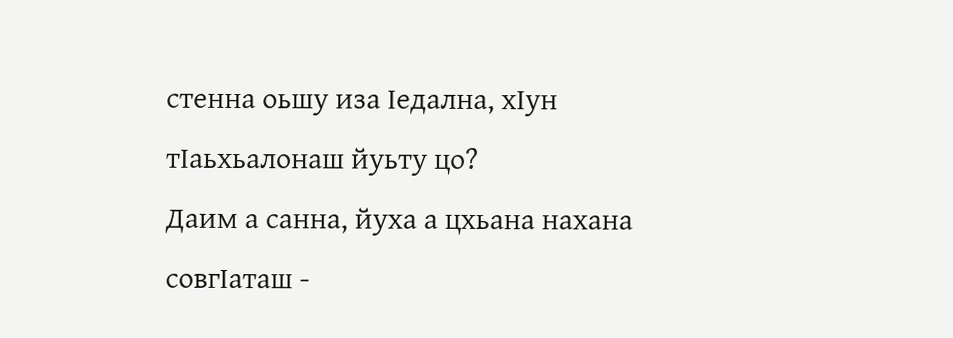стенна оьшу иза Ӏедална, хӀун тӀаьхьалонаш йуьту цо?
Даим а санна, йуха а цхьана нахана совгӀаташ -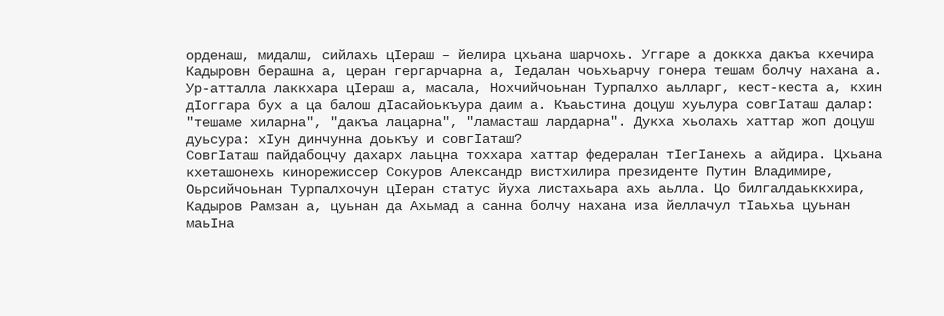орденаш, мидалш, сийлахь цӀераш – йелира цхьана шарчохь. Уггаре а доккха дакъа кхечира Кадыровн берашна а, церан гергарчарна а, Ӏедалан чоьхьарчу гонера тешам болчу нахана а. Ур-атталла лаккхара цӀераш а, масала, Нохчийчоьнан Турпалхо аьлларг, кест-кеста а, кхин дIоггара бух а ца балош дIасайоькъура даим а. Къаьстина доцуш хуьлура совгIаташ далар: "тешаме хиларна", "дакъа лацарна", "ламасташ лардарна". Дукха хьолахь хаттар жоп доцуш дуьсура: хIун динчунна доькъу и совгIаташ?
СовгӀаташ пайдабоцчу дахарх лаьцна тоххара хаттар федералан тӀегӀанехь а айдира. Цхьана кхеташонехь кинорежиссер Сокуров Александр вистхилира президенте Путин Владимире, Оьрсийчоьнан Турпалхочун цӀеран статус йуха листахьара ахь аьлла. Цо билгалдаьккхира, Кадыров Рамзан а, цуьнан да Ахьмад а санна болчу нахана иза йеллачул тӀаьхьа цуьнан маьӀна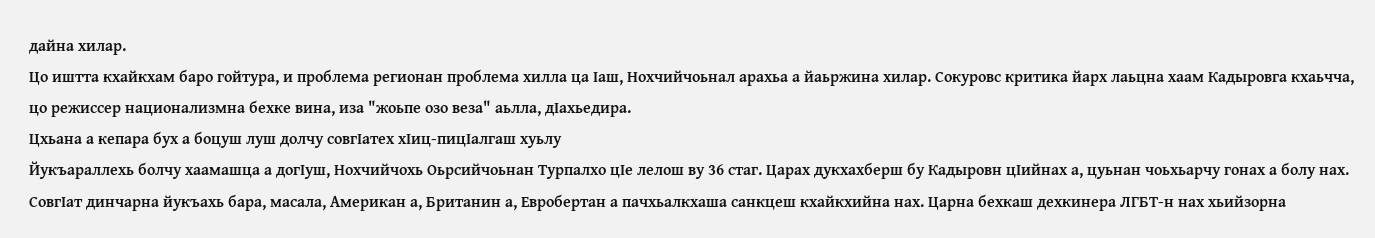дайна хилар.
Цо иштта кхайкхам баро гойтура, и проблема регионан проблема хилла ца Ӏаш, Нохчийчоьнал арахьа а йаьржина хилар. Сокуровс критика йарх лаьцна хаам Кадыровга кхаьчча, цо режиссер национализмна бехке вина, иза "жоьпе озо веза" аьлла, дӀахьедира.
Цхьана а кепара бух а боцуш луш долчу совгIатех хIиц-пицIалгаш хуьлу
Йукъараллехь болчу хаамашца а догIуш, Нохчийчохь Оьрсийчоьнан Турпалхо цӀе лелош ву 36 стаг. Царах дукхахберш бу Кадыровн цIийнах а, цуьнан чоьхьарчу гонах а болу нах.
СовгӀат динчарна йукъахь бара, масала, Американ а, Британин а, Евробертан а пачхьалкхаша санкцеш кхайкхийна нах. Царна бехкаш дехкинера ЛГБТ-н нах хьийзорна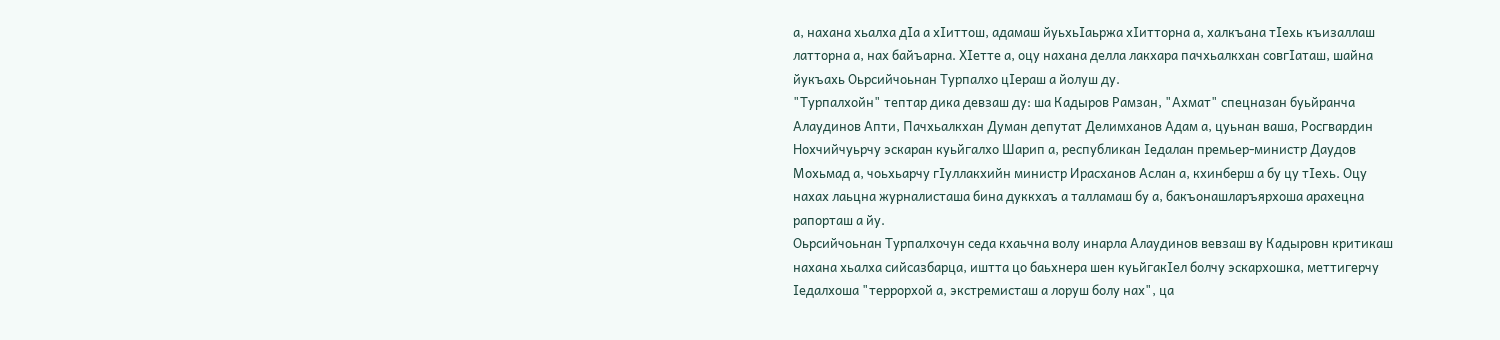а, нахана хьалха дIа а хIиттош, адамаш йуьхьӀаьржа хӀитторна а, халкъана тIехь къизаллаш латторна а, нах байъарна. ХӀетте а, оцу нахана делла лакхара пачхьалкхан совгIаташ, шайна йукъахь Оьрсийчоьнан Турпалхо цIераш а йолуш ду.
"Турпалхойн" тептар дика девзаш ду: ша Кадыров Рамзан, "Ахмат" спецназан буьйранча Алаудинов Апти, Пачхьалкхан Думан депутат Делимханов Адам а, цуьнан ваша, Росгвардин Нохчийчуьрчу эскаран куьйгалхо Шарип а, республикан Ӏедалан премьер-министр Даудов Мохьмад а, чоьхьарчу гIуллакхийн министр Ирасханов Аслан а, кхинберш а бу цу тIехь. Оцу нахах лаьцна журналисташа бина дуккхаъ а талламаш бу а, бакъонашларъярхоша арахецна рапорташ а йу.
Оьрсийчоьнан Турпалхочун седа кхаьчна волу инарла Алаудинов вевзаш ву Кадыровн критикаш нахана хьалха сийсазбарца, иштта цо баьхнера шен куьйгакIел болчу эскархошка, меттигерчу Iедалхоша "террорхой а, экстремисташ а лоруш болу нах", ца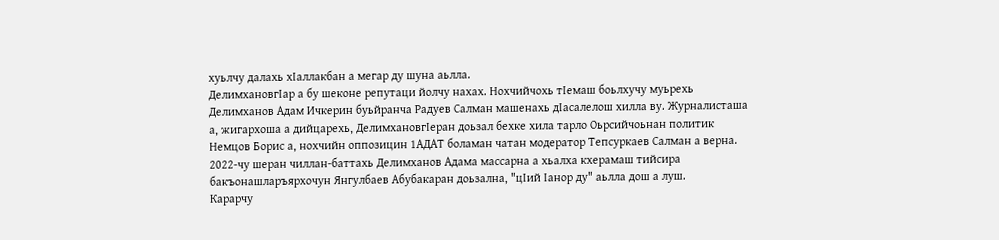хуьлчу далахь хIаллакбан а мегар ду шуна аьлла.
ДелимхановгӀар а бу шеконе репутаци йолчу нахах. Нохчийчохь тӀемаш боьлхучу муьрехь Делимханов Адам Ичкерин буьйранча Радуев Салман машенахь дIасалелош хилла ву. Журналисташа а, жигархоша а дийцарехь, ДелимхановгӀеран доьзал бехке хила тарло Оьрсийчоьнан политик Немцов Борис а, нохчийн оппозицин 1АДАТ боламан чатан модератор Тепсуркаев Салман а верна. 2022-чу шеран чиллан-баттахь Делимханов Адама массарна а хьалха кхерамаш тийсира бакъонашларъярхочун Янгулбаев Абубакаран доьзална, "цӀий Ӏанор ду" аьлла дош а луш.
Карарчу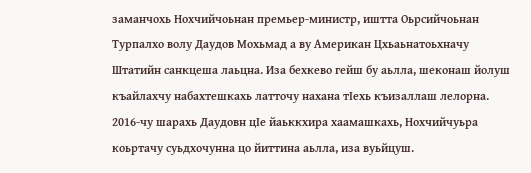заманчохь Нохчийчоьнан премьер-министр, иштта Оьрсийчоьнан Турпалхо волу Даудов Мохьмад а ву Американ Цхьаьнатоьхначу Штатийн санкцеша лаьцна. Иза бехкево гейш бу аьлла, шеконаш йолуш къайлахчу набахтешкахь латточу нахана тIехь къизаллаш лелорна. 2016-чу шарахь Даудовн цIе йаьккхира хаамашкахь, Нохчийчуьра коьртачу суьдхочунна цо йиттина аьлла, иза вуьйцуш.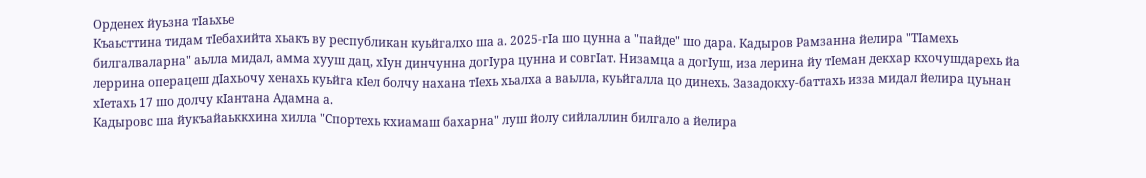Орденех йуьзна тIаьхье
Къаьсттина тидам тӀебахийта хьакъ ву республикан куьйгалхо ша а. 2025-гӀа шо цунна а "пайде" шо дара. Кадыров Рамзанна йелира "ТӀамехь билгалваларна" аьлла мидал, амма хууш дац, хIун динчунна догIура цунна и совгIат. Низамца а догӀуш, иза лерина йу тӀеман декхар кхочушдарехь йа леррина операцеш дӀахьочу хенахь куьйга кӀел болчу нахана тIехь хьалха а ваьлла, куьйгалла цо динехь. Зазадокху-баттахь изза мидал йелира цуьнан хӀетахь 17 шо долчу кӀантана Адамна а.
Кадыровс ша йукъайаьккхина хилла "Спортехь кхиамаш бахарна" луш йолу сийлаллин билгало а йелира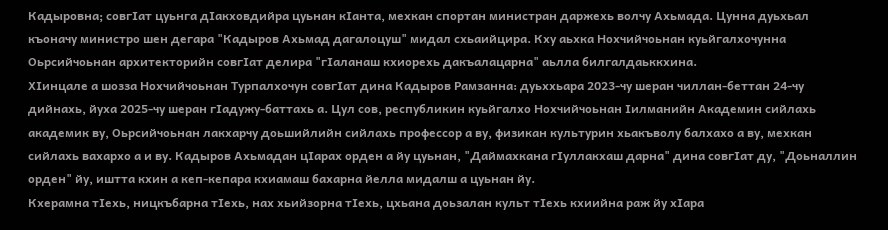Кадыровна; совгӀат цуьнга дIакховдийра цуьнан кӀанта, мехкан спортан министран даржехь волчу Ахьмада. Цунна дуьхьал къоначу министро шен дегара "Кадыров Ахьмад дагалоцуш" мидал схьаийцира. Кху аьхка Нохчийчоьнан куьйгалхочунна Оьрсийчоьнан архитекторийн совгӀат делира "гӀаланаш кхиорехь дакъалацарна" аьлла билгалдаьккхина.
ХӀинцале а шозза Нохчийчоьнан Турпалхочун совгӀат дина Кадыров Рамзанна: дуьххьара 2023-чу шеран чиллан-беттан 24-чу дийнахь, йуха 2025-чу шеран гIадужу-баттахь а. Цул сов, республикин куьйгалхо Нохчийчоьнан Ӏилманийн Академин сийлахь академик ву, Оьрсийчоьнан лакхарчу доьшийлийн сийлахь профессор а ву, физикан культурин хьакъволу балхахо а ву, мехкан сийлахь вахархо а и ву. Кадыров Ахьмадан цIарах орден а йу цуьнан, "Даймахкана гIуллакхаш дарна" дина совгIат ду, "Доьналлин орден" йу, иштта кхин а кеп-кепара кхиамаш бахарна йелла мидалш а цуьнан йу.
Кхерамна тIехь, ницкъбарна тIехь, нах хьийзорна тIехь, цхьана доьзалан культ тIехь кхиийна раж йу хIара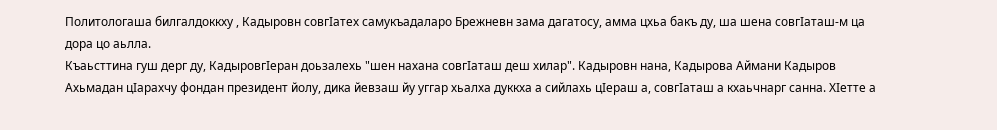Политологаша билгалдоккху , Кадыровн совгIатех самукъадаларо Брежневн зама дагатосу, амма цхьа бакъ ду, ша шена совгIаташ-м ца дора цо аьлла.
Къаьсттина гуш дерг ду, КадыровгIеран доьзалехь "шен нахана совгIаташ деш хилар". Кадыровн нана, Кадырова Аймани Кадыров Ахьмадан цӀарахчу фондан президент йолу, дика йевзаш йу уггар хьалха дуккха а сийлахь цӀераш а, совгӀаташ а кхаьчнарг санна. ХIетте а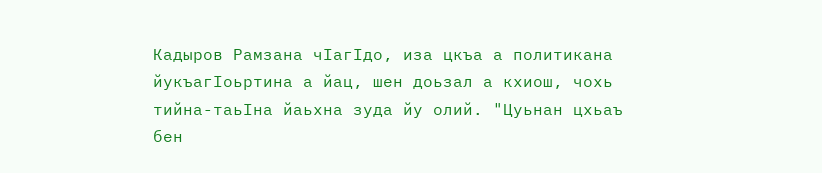Кадыров Рамзана чӀагӀдо, иза цкъа а политикана йукъагӀоьртина а йац, шен доьзал а кхиош, чохь тийна-таьIна йаьхна зуда йу олий. "Цуьнан цхьаъ бен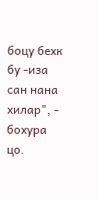боцу бехк бу -иза сан нана хилар", - бохура цо.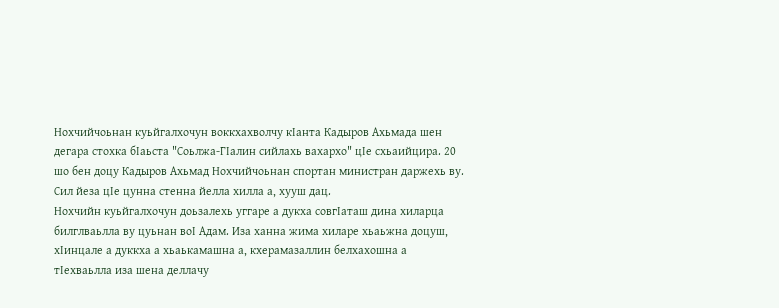Нохчийчоьнан куьйгалхочун воккхахволчу кӀанта Кадыров Ахьмада шен дегара стохка бIаьста "Соьлжа-ГIалин сийлахь вахархо" цӀе схьаийцира. 20 шо бен доцу Кадыров Ахьмад Нохчийчоьнан спортан министран даржехь ву. Сил йеза цIе цунна стенна йелла хилла а, хууш дац.
Нохчийн куьйгалхочун доьзалехь уггаре а дукха совгIаташ дина хиларца билглваьлла ву цуьнан воI Адам. Иза ханна жима хиларе хьаьжна доцуш, хӀинцале а дуккха а хьаькамашна а, кхерамазаллин белхахошна а тӀехваьлла иза шена деллачу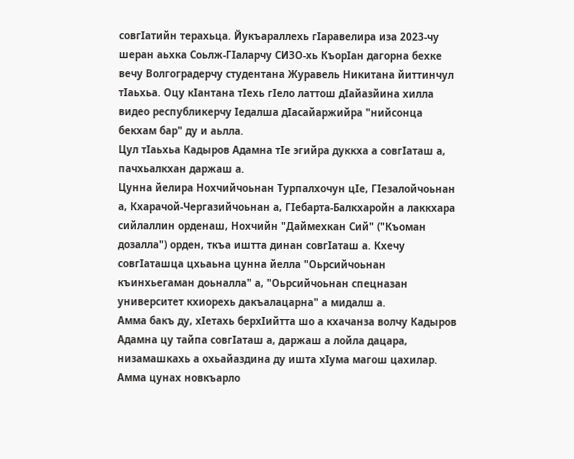совгӀатийн терахьца. Йукъараллехь гӀаравелира иза 2023-чу шеран аьхка Соьлж-ГӀаларчу СИЗО-хь КъорӀан дагорна бехке вечу Волгоградерчу студентана Журавель Никитана йиттинчул тӀаьхьа. Оцу кIантана тIехь гIело латтош дIайазйина хилла видео республикерчу Ӏедалша дIасайаржийра "нийсонца бекхам бар" ду и аьлла.
Цул тIаьхьа Кадыров Адамна тIе эгийра дуккха а совгIаташ а, пачхьалкхан даржаш а.
Цунна йелира Нохчийчоьнан Турпалхочун цӀе, ГIезалойчоьнан а, Кхарачой-Чергазийчоьнан а, ГӀебарта-Балкхаройн а лаккхара сийлаллин орденаш, Нохчийн "Даймехкан Сий" ("Къоман дозалла") орден, ткъа иштта динан совгӀаташ а. Кхечу совгӀаташца цхьаьна цунна йелла "Оьрсийчоьнан къинхьегаман доьналла" а, "Оьрсийчоьнан спецназан университет кхиорехь дакъалацарна" а мидалш а.
Амма бакъ ду, хӀетахь берхIийтта шо а кхачанза волчу Кадыров Адамна цу тайпа совгIаташ а, даржаш а лойла дацара, низамашкахь а охьайаздина ду ишта хIума магош цахилар. Амма цунах новкъарло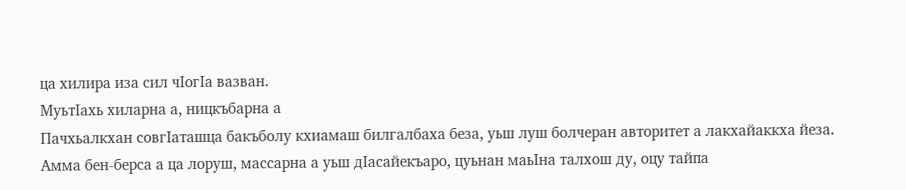ца хилира иза сил чIогIа вазван.
МуьтIахь хиларна а, ницкъбарна а
Пачхьалкхан совгӀаташца бакъболу кхиамаш билгалбаха беза, уьш луш болчеран авторитет а лакхайаккха йеза. Амма бен-берса а ца лоруш, массарна а уьш дIасайекъаро, цуьнан маьIна талхош ду, оцу тайпа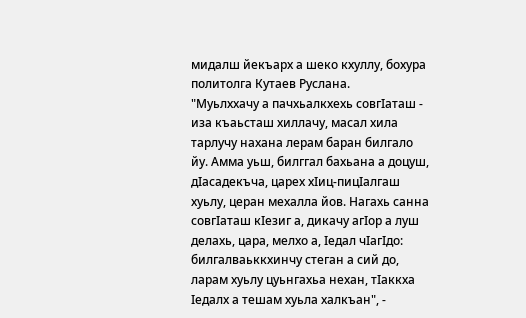мидалш йекъарх а шеко кхуллу, бохура политолга Кутаев Руслана.
"Муьлххачу а пачхьалкхехь совгӀаташ - иза къаьсташ хиллачу, масал хила тарлучу нахана лерам баран билгало йу. Амма уьш, билггал бахьана а доцуш, дӀасадекъча, царех хIиц-пицIалгаш хуьлу, церан мехалла йов. Нагахь санна совгӀаташ кӀезиг а, дикачу агӀор а луш делахь, цара, мелхо а, Iедал чIагIдо: билгалваьккхинчу стеган а сий до, ларам хуьлу цуьнгахьа нехан, тIаккха Iедалх а тешам хуьла халкъан", -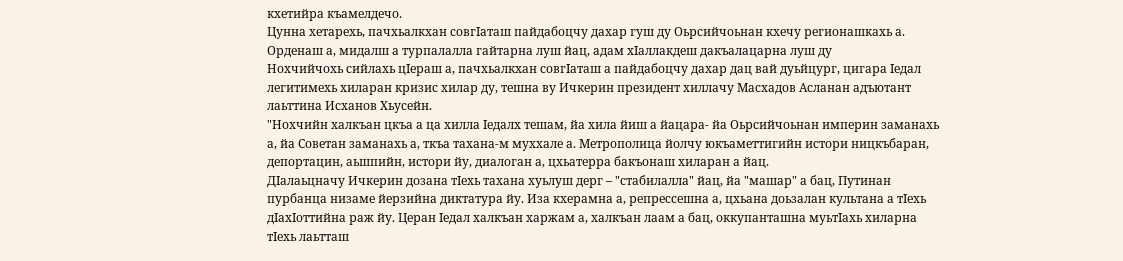кхетийра къамелдечо.
Цунна хетарехь, пачхьалкхан совгӀаташ пайдабоцчу дахар гуш ду Оьрсийчоьнан кхечу регионашкахь а.
Орденаш а, мидалш а турпалалла гайтарна луш йац, адам хIаллакдеш дакъалацарна луш ду
Нохчийчохь сийлахь цIераш а, пачхьалкхан совгIаташ а пайдабоцчу дахар дац вай дуьйцург, цигара Iедал легитимехь хиларан кризис хилар ду, тешна ву Ичкерин президент хиллачу Масхадов Асланан адъютант лаьттина Исханов Хьусейн.
"Нохчийн халкъан цкъа а ца хилла Iедалх тешам, йа хила йиш а йацара- йа Оьрсийчоьнан империн заманахь а, йа Советан заманахь а, ткъа тахана-м муххале а. Метрополица йолчу юкъаметтигийн истори ницкъбаран, депортацин, аьшпийн, истори йу, диалоган а, цхьатерра бакъонаш хиларан а йац.
ДIалаьцначу Ичкерин дозана тIехь тахана хуьлуш дерг – "стабилалла" йац, йа "машар" а бац, Путинан пурбанца низаме йерзийна диктатура йу. Иза кхерамна а, репрессешна а, цхьана доьзалан культана а тӀехь дIахIоттийна раж йу. Церан Iедал халкъан харжам а, халкъан лаам а бац, оккупанташна муьтIахь хиларна тIехь лаьтташ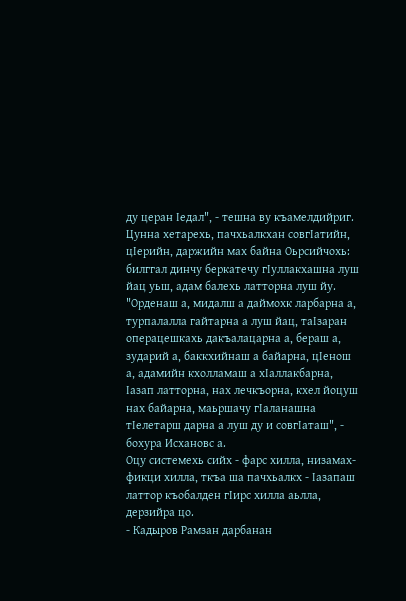ду церан Iедал", - тешна ву къамелдийриг.
Цунна хетарехь, пачхьалкхан совгIатийн, цIерийн, даржийн мах байна Оьрсийчохь: билггал динчу беркатечу гIуллакхашна луш йац уьш, адам балехь латторна луш йу.
"Орденаш а, мидалш а даймохк ларбарна а, турпалалла гайтарна а луш йац, таӀзаран операцешкахь дакъалацарна а, бераш а, зударий а, баккхийнаш а байарна, цӀенош а, адамийн кхолламаш а хӀаллакбарна, Ӏазап латторна, нах лечкъорна, кхел йоцуш нах байарна, маьршачу гӀаланашна тӀелетарш дарна а луш ду и совгIаташ", - бохура Исхановс а.
Оцу системехь сийх - фарс хилла, низамах- фикци хилла, ткъа ша пачхьалкх - Iазапаш латтор къобалден гIирс хилла аьлла, дерзийра цо.
- Кадыров Рамзан дарбанан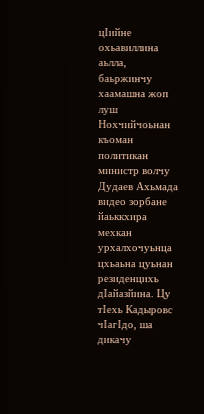цIийне охьавиллина аьлла, баьржинчу хаамашна жоп луш Нохчийчоьнан къоман политикан министр волчу Дудаев Ахьмада видео зорбане йаьккхира мехкан урхалхочуьнца цхьаьна цуьнан резиденцихь дIайазйина. Цу тIехь Кадыровс чIагIдо, ша дикачу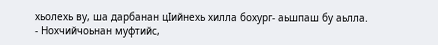хьолехь ву, ша дарбанан цIийнехь хилла бохург- аьшпаш бу аьлла.
- Нохчийчоьнан муфтийс,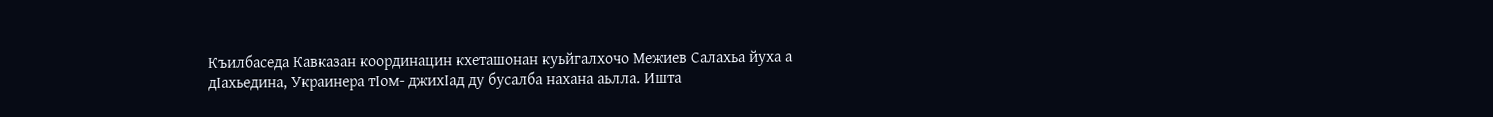Къилбаседа Кавказан координацин кхеташонан куьйгалхочо Межиев Салахьа йуха а дIахьедина, Украинера тIом- джихIад ду бусалба нахана аьлла. Ишта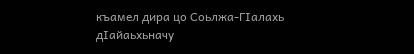къамел дира цо Соьлжа-ГIалахь дIайаьхьначу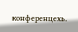конференцехь.